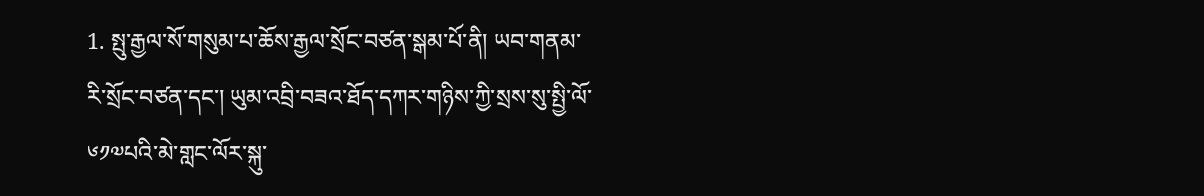1. སྤུ་རྒྱལ་སོ་གསུམ་པ་ཆོས་རྒྱལ་སྲོང་བཙན་སྒམ་པོ་ནི། ཡབ་གནམ་རི་སྲོང་བཙན་དང་། ཡུམ་འབྲི་བཟའ་ཐོད་དཀར་གཉིས་ཀྱི་སྲས་སུ་སྤྱི་ལོ་༦༡༧པའི་མེ་གླང་ལོར་སྐུ་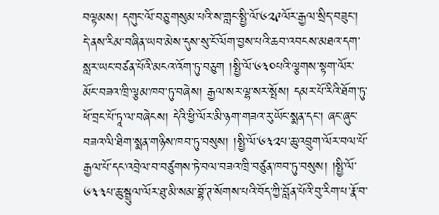བལྟམས། དགུང་ལོ་བཅུ་གསུམ་པའི་ས་གླང་སྤྱི་ལོ་༦༢༩ལོར་རྒྱལ་སྲིད་བཟུང་། དེ་ནས་རིམ་བཞིན་ཡབ་མེས་དུས་སུ་ངོ་ལོག་བྱས་པའི་ཆབ་འབངས་མཐའ་དག་སླར་ཡང་བཙན་པོའི་མངའ་འོག་ཏུ་བཅུག །སྤྱི་ལོ་༦༣༠པའི་ལྕགས་སྟག་ལོར་མོང་བཟའ་ཁྲི་ལྕམ་ཁབ་ཏུ་བཞེས། རྒྱལ་སར་ལྷ་སར་སྤོས། དམར་པོ་རིའི་ཐོག་ཏུ་ཕོ་བྲང་པོ་ཏཱ་ལ་བཞེངས། དེའི་ཕྱི་ལོར་མི་ཉག་གཟའ་རུ་ཡོང་སྨན་དང་། ཞང་ཞུང་བཟའ་ལི་ཐིག་སྨན་གཉིས་ཁབ་ཏུ་བསུས། །སྤྱི་ལོ་༦༣༢པ་ཆུ་འབྲུག་ལོར་བལ་པོ་རྒྱལ་པོ་དང་འབྲེལ་བ་བཙུགས་ཏེ་བལ་བཟའ་ཁྲི་བཙུན་ཁབ་ཏུ་བསུས། །སྤྱི་ལོ་༦༣༣པ་ཆུ་སྦྲུལ་ལོར་ཐུ་མི་སམ་བྷོ་ཊ་སོགས་པའི་བོད་ཀྱི་བློན་པོའི་བུ་རིག་པ་རྣོ་བ་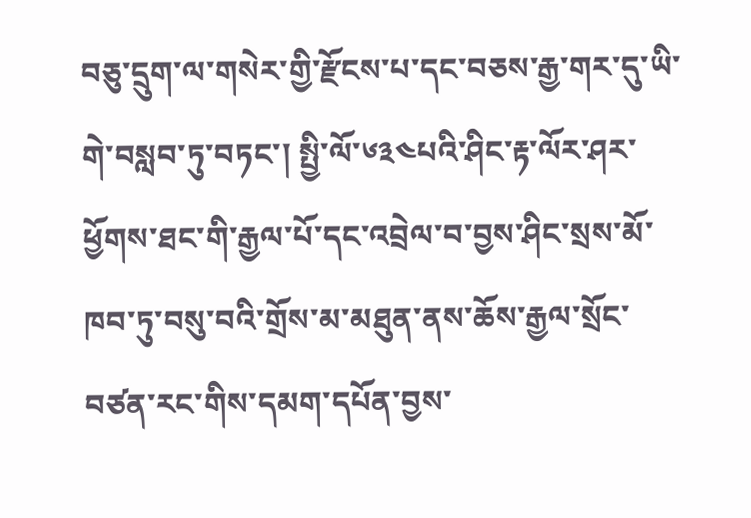བཅུ་དྲུག་ལ་གསེར་གྱི་རྫོངས་པ་དང་བཅས་རྒྱ་གར་དུ་ཡི་གེ་བསླབ་ཏུ་བཏང་། སྤྱི་ལོ་༦༣༤པའི་ཤིང་རྟ་ལོར་ཤར་ཕྱོགས་ཐང་གི་རྒྱལ་པོ་དང་འབྲེལ་བ་བྱས་ཤིང་སྲས་མོ་ཁབ་ཏུ་བསུ་བའི་གྲོས་མ་མཐུན་ནས་ཆོས་རྒྱལ་སྲོང་བཙན་རང་གིས་དམག་དཔོན་བྱས་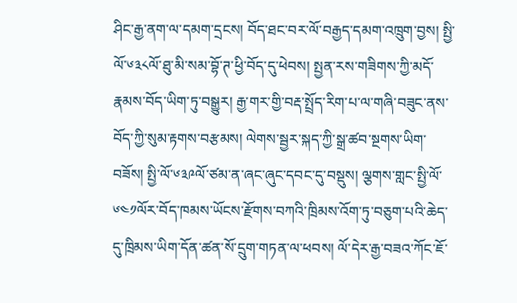ཤིང་རྒྱ་ནག་ལ་དམག་དྲངས། བོད་ཐང་བར་ལོ་བརྒྱད་དམག་འཁྲུག་བྱས། སྤྱི་ལོ་༦༣༨ལོ་ཐུ་མི་སམ་བྷོ་ཊ་ཕྱི་བོད་དུ་ཕེབས། སྤྱན་རས་གཟིགས་ཀྱི་མདོ་རྣམས་བོད་ཡིག་ཏུ་བསྒྱུར། རྒྱ་གར་གྱི་བརྡ་སྤྲོད་རིག་པ་ལ་གཞི་བཟུང་ནས་བོད་ཀྱི་སུམ་རྟགས་བརྩམས། ལེགས་སྦྱར་སྐད་ཀྱི་སྒྲ་ཚབ་སྔགས་ཡིག་བཟོས། སྤྱི་ལོ་༦༣༩ལོ་ཙམ་ན་ཞང་ཞུང་དབང་དུ་བསྡུས། ལྕགས་གླང་སྤྱི་ལོ་༦༤༡ལོར་བོད་ཁམས་ཡོངས་རྫོགས་བཀའི་ཁྲིམས་འོག་ཏུ་བཅུག་པའི་ཆེད་དུ་ཁྲིམས་ཡིག་དོན་ཚན་སོ་དྲུག་གཏན་ལ་ཕབས། ལོ་དེར་རྒྱ་བཟའ་ཀོང་ཇོ་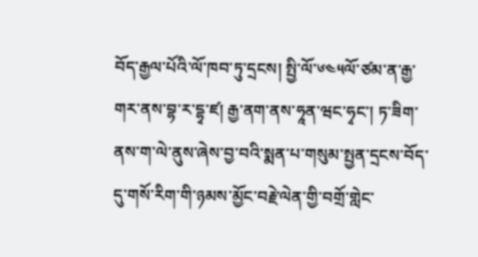བོད་རྒྱལ་པོའི་ལོ་ཁབ་ཏུ་དྲངས། སྤྱི་ལོ་༦༤༥ལོ་ཙམ་ན་རྒྱ་གར་ནས་བྷ་ར་དྷྭ་ཛ། རྒྱ་ནག་ནས་ཧཱན་ཝང་ཧྭང་། ཏ་ཟིག་ནས་ག་ལེ་ནུས་ཞེས་བྱ་བའི་སྨན་པ་གསུམ་སྤྱན་དྲངས་བོད་དུ་གསོ་རིག་གི་ཉམས་མྱོང་བརྗེ་ལེན་གྱི་བགྲོ་གླེང་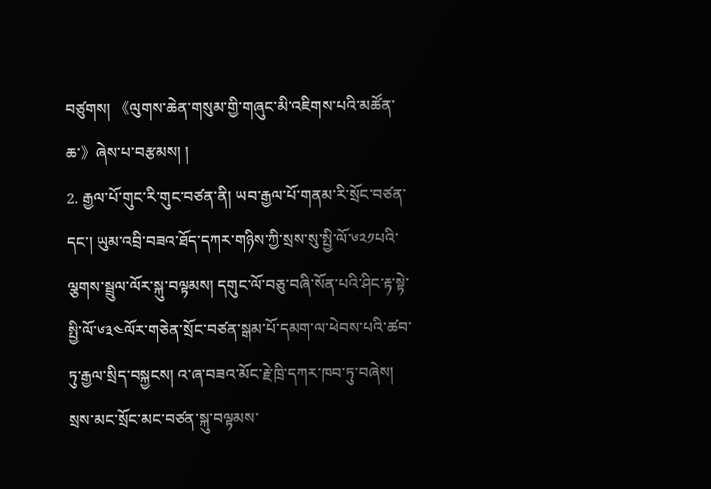བཙུགས། 《ལུགས་ཆེན་གསུམ་གྱི་གཞུང་མི་འཇིགས་པའི་མཚོན་ཆ་》ཞེས་པ་བརྩམས། །
2. རྒྱལ་པོ་གུང་རི་གུང་བཙན་ནི། ཡབ་རྒྱལ་པོ་གནམ་རི་སྲོང་བཙན་དང་། ཡུམ་འབྲི་བཟའ་ཐོད་དཀར་གཉིས་ཀྱི་སྲས་སུ་སྤྱི་ལོ་༦༢༡པའི་ལྕགས་སྦྲུལ་ལོར་སྐུ་བལྟམས། དགུང་ལོ་བཅུ་བཞི་སོན་པའི་ཤིང་རྟ་སྟེ་སྤྱི་ལོ་༦༣༤ལོར་གཅེན་སྲོང་བཙན་སྒམ་པོ་དམག་ལ་ཕེབས་པའི་ཚབ་ཏུ་རྒྱལ་སྲིད་བསྐྱངས། འ་ཞ་བཟའ་མོང་རྗེ་ཁྲི་དཀར་ཁབ་ཏུ་བཞེས། སྲས་མང་སྲོང་མང་བཙན་སྐུ་བལྟམས་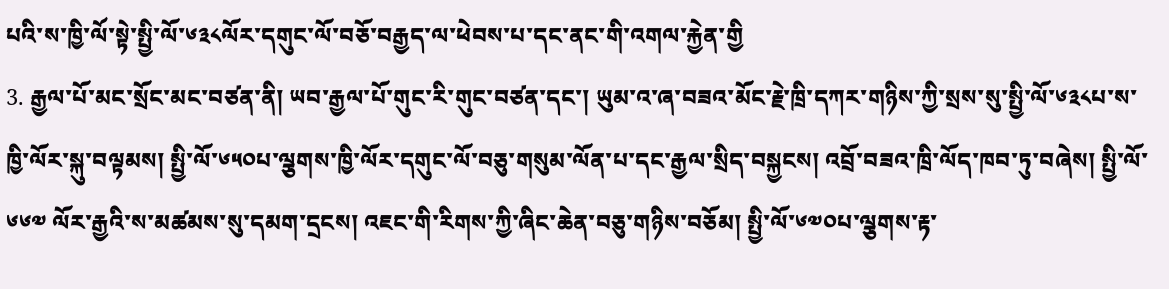པའི་ས་ཁྱི་ལོ་སྟེ་སྤྱི་ལོ་༦༣༨ལོར་དགུང་ལོ་བཅོ་བརྒྱད་ལ་ཕེབས་པ་དང་ནང་གི་འགལ་རྐྱེན་གྱི
3. རྒྱལ་པོ་མང་སྲོང་མང་བཙན་ནི། ཡབ་རྒྱལ་པོ་གུང་རི་གུང་བཙན་དང་། ཡུམ་འ་ཞ་བཟའ་མོང་རྗེ་ཁྲི་དཀར་གཉིས་ཀྱི་སྲས་སུ་སྤྱི་ལོ་༦༣༨པ་ས་ཁྱི་ལོར་སྐུ་བལྟམས། སྤྱི་ལོ་༦༥༠པ་ལྕགས་ཁྱི་ལོར་དགུང་ལོ་བཅུ་གསུམ་ལོན་པ་དང་རྒྱལ་སྲིད་བསྐྱངས། འབྲོ་བཟའ་ཁྲི་ལོད་ཁབ་ཏུ་བཞེས། སྤྱི་ལོ་༦༦༧ ལོར་རྒྱའི་ས་མཚམས་སུ་དམག་དྲངས། འཇང་གི་རིགས་ཀྱི་ཞིང་ཆེན་བཅུ་གཉིས་བཅོམ། སྤྱི་ལོ་༦༧༠པ་ལྕགས་རྟ་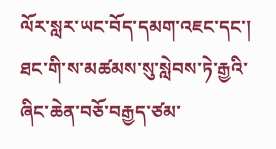ལོར་སླར་ཡང་བོད་དམག་འཇང་དང་། ཐང་གི་ས་མཚམས་སུ་སླེབས་ཏེ་རྒྱའི་ཞིང་ཆེན་བཅོ་བརྒྱད་ཙམ་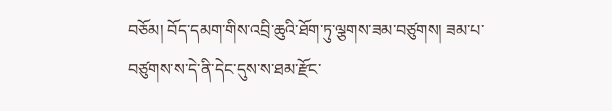བཅོམ། བོད་དམག་གིས་འབྲི་ཆུའི་ཐོག་ཏུ་ལྕགས་ཟམ་བཙུགས། ཟམ་པ་བཙུགས་ས་དེ་ནི་དེང་དུས་ས་ཐམ་རྫོང་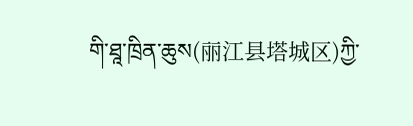གི་ཐཱ་ཁྲིན་ཆུས(丽江县塔城区)ཀྱི་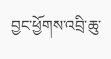བྱང་ཕྱོགས་འབྲི་ཆུ་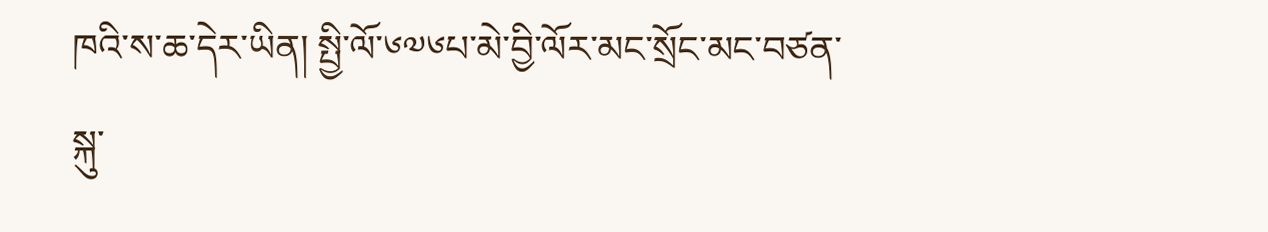ཁའི་ས་ཆ་དེར་ཡིན། སྤྱི་ལོ་༦༧༦པ་མེ་བྱི་ལོར་མང་སྲོང་མང་བཙན་སྐུ་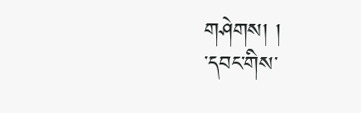གཤེགས། །
་དབང་གིས་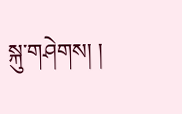སྐུ་གཤེགས། །